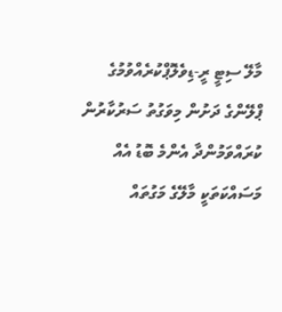މާލޭ ސިޓީ ރީ-ޑިވެލޮޕްކުރެއްވުމުގެ ޕްލޭންގެ ދަށުން މިވަގުތު ސަރުކާރުން ކުރައްވަމުންދާ އެންމެ ބޮޑު އެއް މަސައްކަތަކީ މާލޭގެ މަގުތައް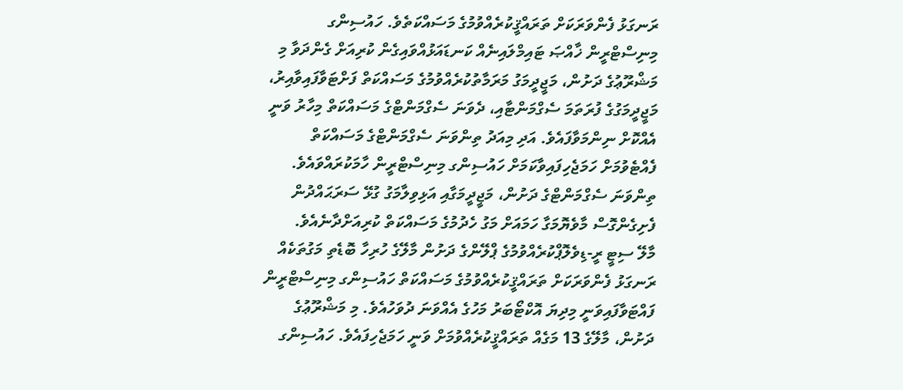ރަނގަޅު ފެންވަރަކަށް ތަރައްޤީކުރެއްވުމުގެ މަސައްކަތެވެ. ހައުސިންގ މިނިސްޓްރީން ޚާއްޞަ ޓައިމްލައިނެއް ކަނޑައަޅުއްވައިގެން ކުރިއަށް ގެންދަވާ މި މަޝްރޫޢުގެ ދަށުން، މަޖީދީމަގު މަރަމާތުކުރެއްވުމުގެ މަސައްކަތް ފަށްޓަވާފައިވާއިރު، މަޖީދީމަގުގެ ފުރަތަމަ ސެގްމަންޓާއި، ދެވަނަ ސެގްމަންޓްގެ މަސައްކަތް މިހާރު ވަނީ އެއްކޮށް ނިންމަވާފައެވެ. އަދި މިއަދު ތިންވަނަ ސެގްމަންޓްގެ މަސައްކަތް ފެއްޓެވުމަށް ހަމަޖެހިފައިވާކަމަށް ހައުސިންގ މިނިސްޓްރީން ހާމަކުރައްވައެވެ. ތިންވަނަ ސެގްމަންޓްގެ ދަށުން، މަޖީދީމަގާއި އަޅިވިލާމަގު ގުޅޭ ސަރަޙައްދުން ފެށިގެންގޮސް މާވެޔޮމަގާ ހަމައަށް މަގު ހެދުމުގެ މަސައްކަތް ކުރިއަށްދާނެއެވެ.
މާލޭ ސިޓީ ރީ-ޑިވެލޮޕްކުރެއްވުމުގެ ޕްލޭންގެ ދަށުން މާލޭގެ ހުރިހާ ބޮޑެތި މަގުތަކެއް ރަނގަޅު ފެންވަރަކަށް ތަރައްޤީކުރެއްވުމުގެ މަސައްކަތް ހައުސިންގ މިނިސްޓްރީން ފައްޓަވާފައިވަނީ މިދިޔަ އޮކްޓޯބަރު މަހުގެ އެއްވަނަ ދުވަހުއެވެ. މި މަޝްރޫޢުގެ ދަށުން، މާލޭގެ 13 މަގެއް ތަރައްޤީކުރެއްވުމަށް ވަނީ ހަމަޖެހިފައެވެ. ހައުސިންގ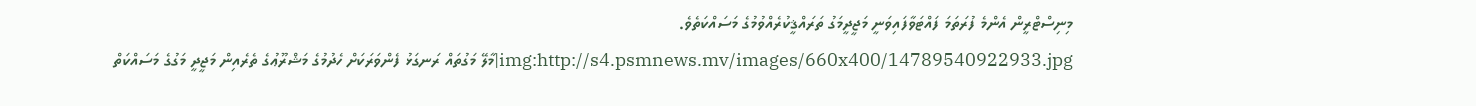މިނިސްޓްރީން އެންމެ ފުރަތަމަ ފައްޓަވާފައިވަނީ މަޖީދީމަގު ތަރައްޤީކުރެއްވުމުގެ މަސައްކަތެވެ.
img:http://s4.psmnews.mv/images/660x400/14789540922933.jpg|މާލޭ މަގުތައް ރަނގަޅު ފެންވަރަކަށް ހެދުމުގެ މަޝްރޫޢުގެ ތެރެއިން މަޖީދީ މަގުގެ މަސައްކަތް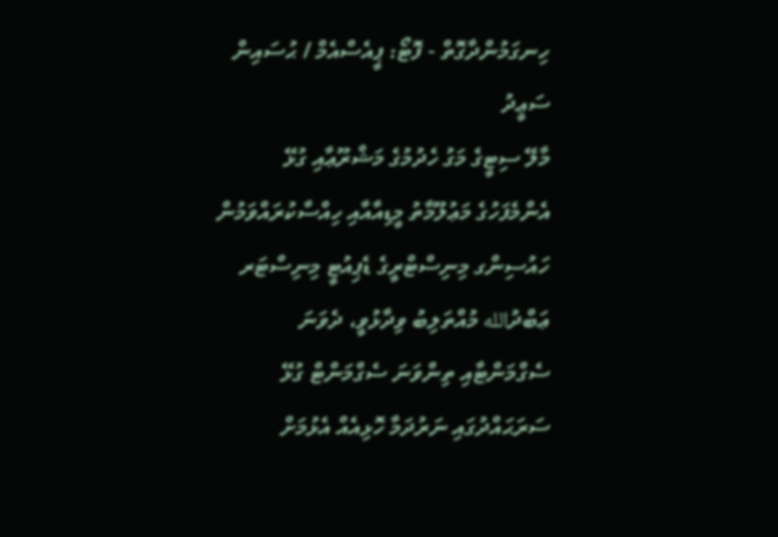ހިނގަމުންދާގޮތް - ފޮޓޯ: ޕީއެސްއެމް / ޙުސައިން ސަޢީދު
މާލޭ ސިޓީގެ މަގު ހެދުމުގެ މަޝްރޫޢާއި ގުޅޭ އެންމެފަހުގެ މަޢުލޫމާތު މީޑިއާއާއި ހިއްސާކުރައްވަމުން ހައުސިންގ މިނިސްޓްރީގެ ޑެޕިއުޓީ މިނިސްޓަރ ޢަބްދުالله މުއްތަލިބު ވިދާޅުވީ، ދެވަނަ ސެގްމަންޓާއި ތިންވަނަ ސެގްމަންޓް ގުޅޭ ސަރަޙައްދުގައި ނަރުދަމާ ހޮޅިއެއް އެޅުމަށް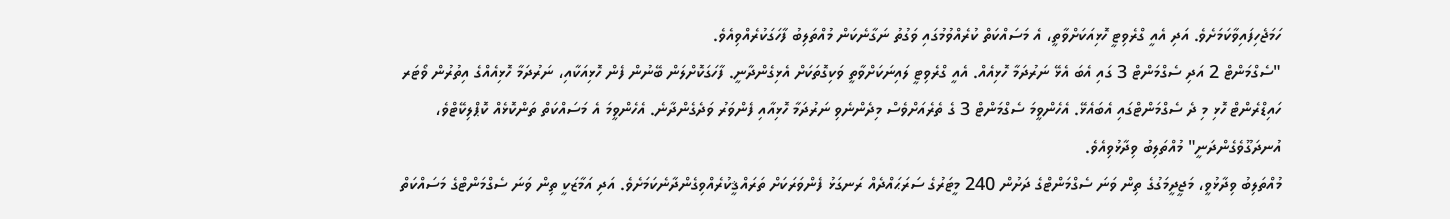ހަމަޖެހިފައިވާކަމަށެވެ. އަދި އެއީ ގްރެވިޓީ ހޮޅިއަކަށްވާތީ، އެ މަސައްކަތް ކުރެއްވުމުގައި ވަގުތު ނަގާނެކަން މުއްތަލިބު ފާހަގަކުރެއްވިއެވެ.
"ސެގްމަންޓް 2 އަދި ސެގްމަންޓް 3 ގައި އެބަ އެޅޭ ނަރުދަމާ ހޮޅިއެއް. އެއީ ގްރެވިޓީ ލައިނަކަށްވާތީ ވަކިގޮތަކަށް އެޅިގެންދާނީ. ފާހަގަކޮށްލަން ބޭނުން ފެން ހޮޅިއަކާއި، ނަރުދަމާ ހޮޅިއެއްގެ އިތުރުން ވޯޓަރ ހައިޑްރެންޓް ހޮޅި މި ދެ ސެގްމަންޓްގައި އެބައެޅޭ. އެހެންވީމަ ސެގްމަންޓް 3 ގެ ތެރެއަށްވެސް މިދެންނެވި ނަރުދަމާ ހޮޅިއާއި ފެންވަރު ވަދެގެންދާނެ. އެހެންވީމަ އެ މަސައްކަތް ތަންކޮޅެއް ކޮޕްލިކޭޓްވެ، އުނދަގޫވެގެންދަނީ" މުއްތަލިބު ވިދާޅުވިއެވެ.
މުއްތަލިބު ވިދާޅުވީ، މަޖީދީމަގުގެ ތިން ވަނަ ސެގްމަންޓްގެ ދަށުން 240 މީޓަރުގެ ސަރަޙައްދެއް ރަނގަޅު ފެންވަރަކަށް ތަރައްޤީކުރެއްވިގެންދާނެކަމަށެވެ. އަދި އަމާޒަކީ ތިން ވަނަ ސެގްމަންޓްގެ މަސައްކަތް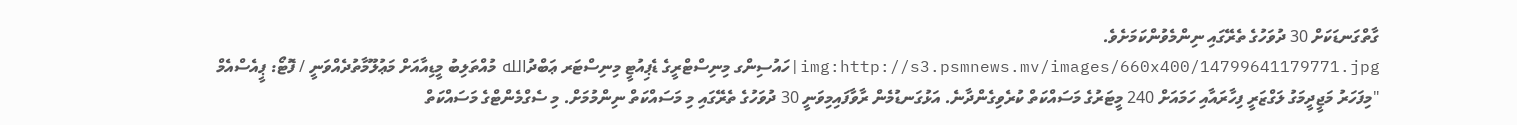ގާތްގަނޑަކަށް 30 ދުވަހުގެ ތެރޭގައި ނިންމެވުންކަމަށެވެ.
img:http://s3.psmnews.mv/images/660x400/14799641179771.jpg|ހައުސިންގ މިނިސްޓްރީގެ ޑެޕިއުޓީ މިނިސްޓަރ ޢަބްދުالله މުއްތަލިބު މީޑިއާއަށް މަޢުލޫމާތުދެއްވަނީ / ފޮޓޯ: ޕީއެސްއެމް
"މިފަހަރު މަޖީދީމަގު ލަގްޒަރީ ފިހާރައާއި ހަމައަށް 240 މީޓަރުގެ މަސައްކަތް ކުރެވިގެންދާނެ. އަޅުގަނޑުމެން ރާވާފައިމިވަނީ 30 ދުވަހުގެ ތެރޭގައި މި މަސައްކަތް ނިންމުމަށް. މި ސެގްމެންޓްގެ މަސައްކަތް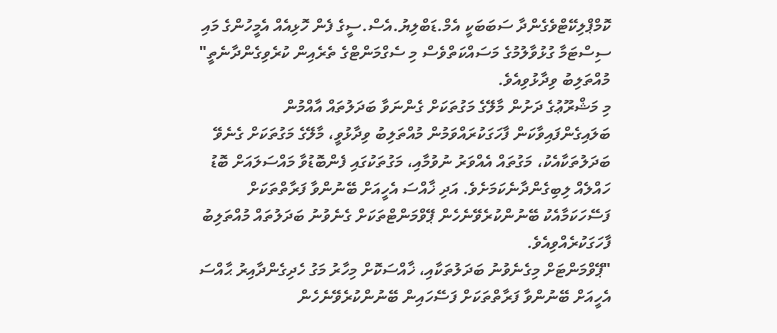ކޮމްޕްލިކޭޓްވެގެންދާ ސަބަބަކީ އެމް.ޑަބްލިޔު.އެސް.ސީގެ ފެން ހޮޅިއެއް އެމީހުންގެ މައި ސިސްޓަމާ ގުޅުވާލުމުގެ މަސައްކަތްވެސް މި ސެގްމަންޓްގެ ތެރެއިން ކުރެވިގެންދާނެތީ" މުއްތަލިބު ވިދާޅުވިއެވެ.
މި މަޝްރޫޢުގެ ދަށުން މާލޭގެ މަގުތަކަށް ގެންނަވާ ބަދަލުތައް އާއްމުން ބަލައިގެންފައިވާކަން ފާހަގަކުރައްވަމުން މުއްތަލިބު ވިދާޅުވީ، މާލޭގެ މަގުތަކަށް ގެނެވޭ ބަދަލުތަކާއެކު، މަގުތައް އެއްވަރު ނުވުމާއި، މަގުތަކުގައި ފެންބޮޑުވާ މައްސަލައަށް ބޮޑު ހައްލެއް ލިބިގެންދާނެކަމަށެވެ. އަދި ޚާއްސަ އެހީއަށް ބޭނުންވާ ފަރާތްތަކަށް ފަސޭހަކަމާއެކު ބޭނުންކުރެވޭނެހެން ޕޭވްމަންޓްތަކަށް ގެނެވުނު ބަދަލުތައް މުއްތަލިބު ފާހަގަކުރެއްވިއެވެ.
"ޕޭވްމަންޓަށް މިގެނެވުނު ބަދަލުތަކާއި، ޚާއްސަކޮށް މިހާރު މަގު ހެދިގެންދާއިރު ޙާއްސަ އެހީއަށް ބޭނުންވާ ފަރާތްތަކަށް ފަސޭހައިން ބޭނުންކުރެވޭނެހެން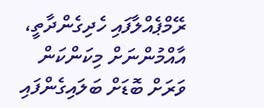ރޭމްޕެއްލާފައި ހެދިގެންދާތީ، އާއްމުންނަށް މިކަންކަން ވަރަށް ބޮޑަށް ބަލައިގެންފައި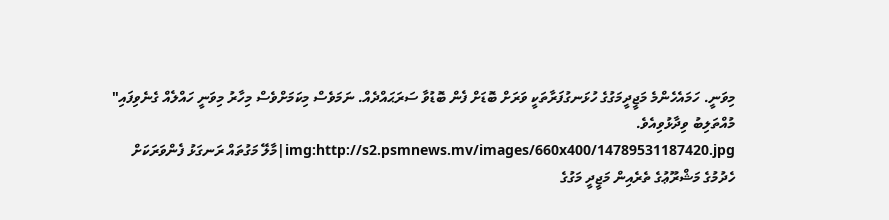މިވަނީ. ހަމައެހެންމެ މަޖީދީމަގުގެ ހުޅަނގުފަރާތަކީ ވަރަށް ބޮޑަށް ފެން ބޮޑުވާ ސަރަޙައްދެއް. ނަމަވެސް މިކަމަށްވެސް މިހާރު މިވަނީ ހައްލެއް ގެނެވިފައި" މުއްތަލިބު ވިދާޅުވިއެވެ.
img:http://s2.psmnews.mv/images/660x400/14789531187420.jpg|މާލޭ މަގުތައް ރަނގަޅު ފެންވަރަކަށް ހެދުމުގެ މަޝްރޫޢުގެ ތެރެއިން މަޖީދީ މަގުގެ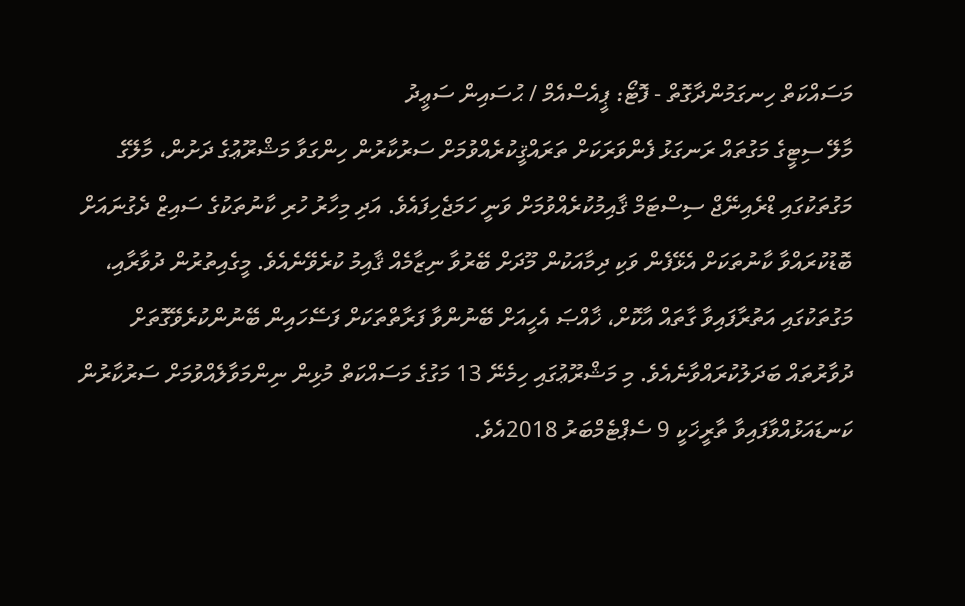މަސައްކަތް ހިނގަމުންދާގޮތް - ފޮޓޯ: ޕީއެސްއެމް / ޙުސައިން ސަޢީދު
މާލޭ ސިޓީގެ މަގުތައް ރަނގަޅު ފެންވަރަކަށް ތަރައްޤީކުރެއްވުމަށް ސަރުކާރުން ހިންގަވާ މަޝްރޫޢުގެ ދަށުން، މާލޭގެ މަގުތަކުގައި ޑްރެއިނޭޖް ސިސްޓަމް ޤާއިމުކުރެއްވުމަށް ވަނީ ހަމަޖެހިފައެވެ. އަދި މިހާރު ހުރި ކާނުތަކުގެ ސައިޒް ދެގުނައަށް ބޮޑުކުރައްވާ ކާނުތަކަށް އެޅޭފެން ވަކި ދިމާއަކުން މޫދަށް ބޭރުވާ ނިޒާމެއް ޤާއިމު ކުރެވޭނެއެވެ. މީގެއިތުރުން ދުވާރާއި، މަގުތަކުގައި އަތުރާފައިވާ ގާތައް އާކޮށް، ޚާއްޞަ އެހީއަށް ބޭނުންވާ ފަރާތްތަކަށް ފަސޭހައިން ބޭނުންކުރެވޭގޮތަށް ދުވާރުތައް ބަދަލުކުރައްވާނެއެވެ. މި މަޝްރޫޢުގައި ހިމެނޭ 13 މަގުގެ މަސައްކަތް މުޅިން ނިންމަވާލެއްވުމަށް ސަރުކާރުން ކަނޑައަޅުއްވާފައިވާ ތާރީޚަކީ 9 ސެޕްޓެމްބަރު 2018އެވެ.